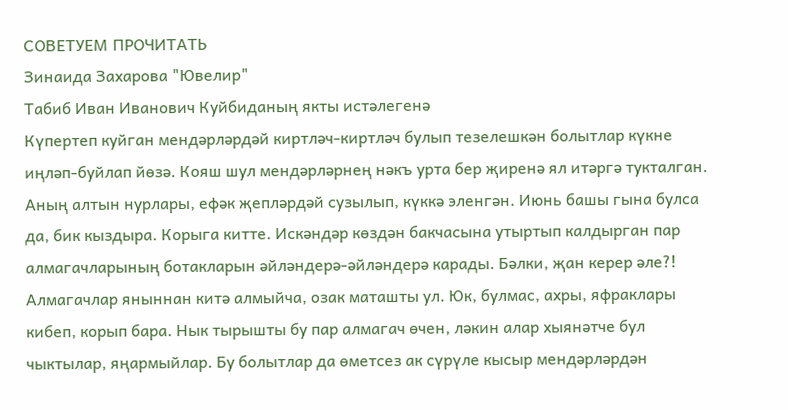СОВЕТУЕМ ПРОЧИТАТЬ
Зинаида Захарова "Ювелир"
Табиб Иван Иванович Куйбиданың якты истәлегенә
Күпертеп куйган мендәрләрдәй киртләч-киртләч булып тезелешкән болытлар күкне иңләп-буйлап йөзә. Кояш шул мендәрләрнең нәкъ урта бер җиренә ял итәргә тукталган. Аның алтын нурлары, ефәк җепләрдәй сузылып, күккә эленгән. Июнь башы гына булса да, бик кыздыра. Корыга китте. Искәндәр көздән бакчасына утыртып калдырган пар алмагачларының ботакларын әйләндерә-әйләндерә карады. Бәлки, җан керер әле?! Алмагачлар яныннан китә алмыйча, озак маташты ул. Юк, булмас, ахры, яфраклары кибеп, корып бара. Нык тырышты бу пар алмагач өчен, ләкин алар хыянәтче бул чыктылар, яңармыйлар. Бу болытлар да өметсез ак сүрүле кысыр мендәрләрдән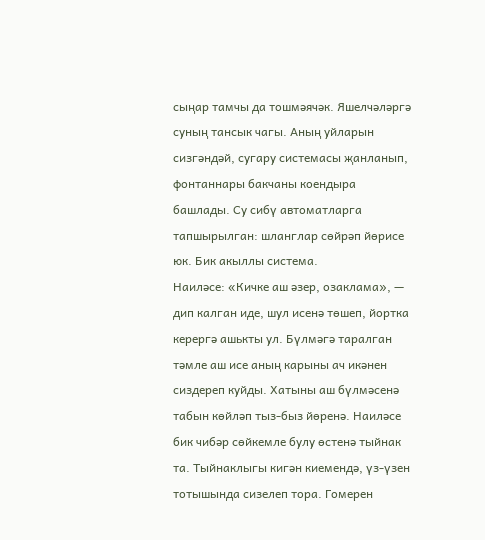сыңар тамчы да тошмәячәк. Яшелчәләргә суның тансык чагы. Аның уйларын сизгәндәй, сугару системасы җанланып, фонтаннары бакчаны коендыра башлады. Су сибү автоматларга тапшырылган: шланглар сөйрәп йөрисе юк. Бик акыллы система.
Наиләсе: «Кичке аш әзер, озаклама», — дип калган иде, шул исенә төшеп, йортка керергә ашькты ул. Бүлмәгә таралган тәмле аш исе аның карыны ач икәнен сиздереп куйды. Хатыны аш бүлмәсенә табын көйләп тыз-быз йөренә. Наиләсе бик чибәр сөйкемле булу өстенә тыйнак та. Тыйнаклыгы кигән киемендә, үз-үзен тотышында сизелеп тора. Гомерен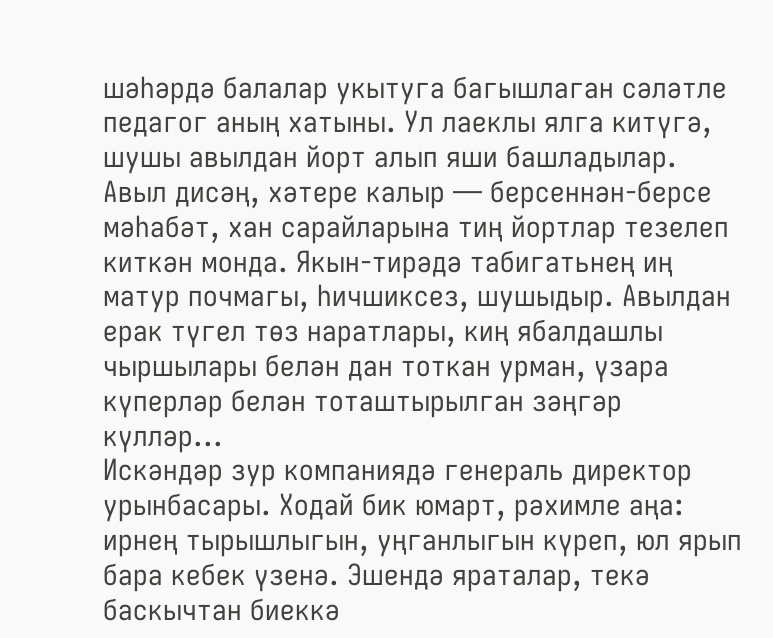шәһәрдә балалар укытуга багышлаган сәләтле педагог аның хатыны. Ул лаеклы ялга китүгә, шушы авылдан йорт алып яши башладылар. Авыл дисәң, хәтере калыр — берсеннән-берсе мәһабәт, хан сарайларына тиң йортлар тезелеп киткән монда. Якын-тирәдә табигатьнең иң матур почмагы, һичшиксез, шушыдыр. Авылдан ерак түгел төз наратлары, киң ябалдашлы чыршылары белән дан тоткан урман, үзара күперләр белән тоташтырылган зәңгәр күлләр...
Искәндәр зур компаниядә генераль директор урынбасары. Ходай бик юмарт, рәхимле аңа: ирнең тырышлыгын, уңганлыгын күреп, юл ярып бара кебек үзенә. Эшендә яраталар, текә баскычтан биеккә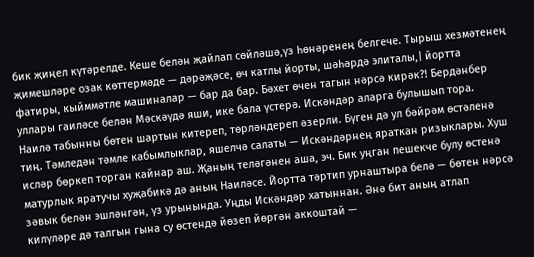бик җиңел күтәрелде. Кеше белән җайлап сөйләшә,үз һөнәренең белгече. Тырыш хезмәтенең җимешләре озак көттермәде — дәрәҗәсе, өч катлы йорты, шәһәрдә элиталы,| йортта фатиры, кыйммәтле машиналар — бар да бар. Бәхет өчен тагын нәрсә кирәк?! Бердәнбер уллары гаиләсе белән Мәскәүдә яши, ике бала үстерә. Искәндәр аларга булышып тора.
Наилә табынны бөтен шартын китереп, төрләндереп әзерли. Бүген дә ул бәйрәм өстәленә тиң. Тәмледән тәмле кабымлыклар, яшелчә салаты — Искәндәрнең яраткан ризыклары. Хуш исләр бөркеп торган кайнар аш. Җаның теләгәнен аша, эч. Бик уңган пешекче булу өстенә матурлык яратучы хуҗабикә дә аның Наиләсе. Йортта тәртип урнаштыра белә — бөтен нәрсә зәвык белән эшләнгән, үз урынында. Уңды Искәндәр хатыннан. Әнә бит аның атлап килүләре дә талгын гына су өстендә йөзеп йөргән аккоштай —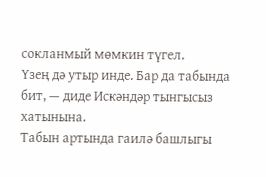сокланмый мөмкин түгел.
Үзең дә утыр инде. Бар да табында бит, — диде Искәндәр тынгысыз хатынына.
Табын артында гаилә башлыгы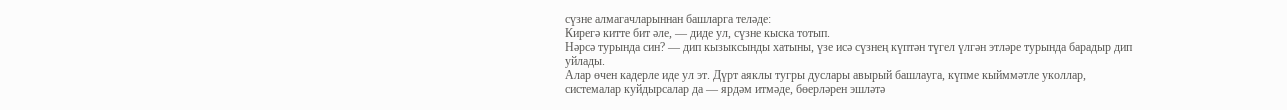сүзне алмагачларыннан башларга теләде:
Кирегә китте бит әле, — диде ул, сүзне кыска тотып.
Нәрсә турында син? — дип кызыксынды хатыны, үзе исә сүзнең күптән түгел үлгән этләре турында барадыр дип уйлады.
Алар өчен кадерле иде ул эт. Дүрт аяклы тугры дуслары авырый башлауга, күпме кыйммәтле уколлар, системалар куйдырсалар да — ярдәм итмәде, бөерләрен эшләтә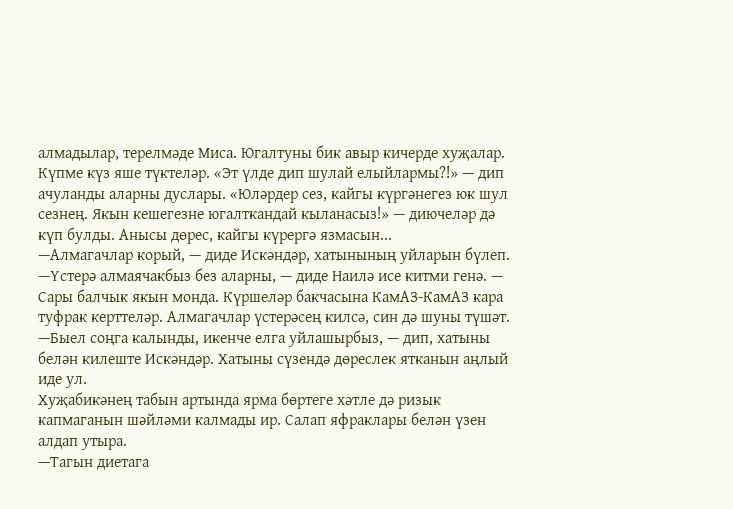алмадылар, терелмәде Миса. Югалтуны бик авыр кичерде хуҗалар. Күпме күз яше түктеләр. «Эт үлде дип шулай елыйлармы?!» — дип ачуланды аларны дуслары. «Юләрдер сез, кайгы күргәнегез юк шул сезнең. Якын кешегезне югалткандай кыланасыз!» — диючеләр дә күп булды. Анысы дөрес, кайгы күрергә язмасын...
—Алмагачлар корый, — диде Искәндәр, хатынының уйларын бүлеп.
—Үстерә алмаячакбыз без аларны, — диде Наилә исе китми генә. — Сары балчык якын монда. Күршеләр бакчасына КамАЗ-КамАЗ кара туфрак керттеләр. Алмагачлар үстерәсең килсә, син дә шуны түшәт.
—Быел соңга калынды, икенче елга уйлашырбыз, — дип, хатыны белән килеште Искәндәр. Хатыны сүзендә дөреслек ятканын аңлый иде ул.
Хуҗабикәнең табын артында ярма бөртеге хәтле дә ризык капмаганын шәйләми калмады ир. Салап яфраклары белән үзен алдап утыра.
—Тагын диетага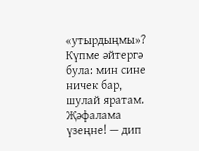«утырдыңмы»? Күпме әйтергә була: мин сине ничек бар, шулай яратам. Җәфалама үзеңне! — дип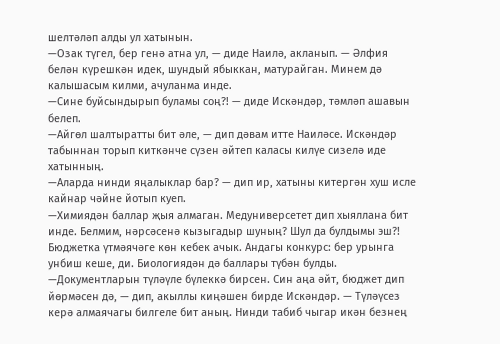шелтәләп алды ул хатынын.
—Озак түгел, бер генә атна ул, — диде Наилә, акланып. — Әлфия белән күрешкән идек, шундый ябыккан, матурайган. Минем дә калышасым килми, ачуланма инде.
—Сине буйсындырып буламы соң?! — диде Искәндәр, тәмләп ашавын белеп.
—Айгөл шалтыратты бит әле, — дип дәвам итте Наиләсе. Искәндәр табыннан торып киткәнче сүзен әйтеп каласы килүе сизелә иде хатынның.
—Аларда нинди яңалыклар бар? — дип ир, хатыны китергән хуш исле кайнар чәйне йотып куеп.
—Химиядән баллар җыя алмаган. Медуниверсетет дип хыяллана бит инде. Белмим, нәрсәсенә кызыгадыр шуның? Шул да булдымы эш?! Бюджетка үтмәячәге көн кебек ачык. Андагы конкурс: бер урынга унбиш кеше, ди. Биологиядән дә баллары түбән булды.
—Документларын түләүле бүлеккә бирсен. Син аңа әйт, бюджет дип йөрмәсен дә, — дип, акыллы киңәшен бирде Искәндәр. — Түләүсез керә алмаячагы билгеле бит аның. Нинди табиб чыгар икән безнең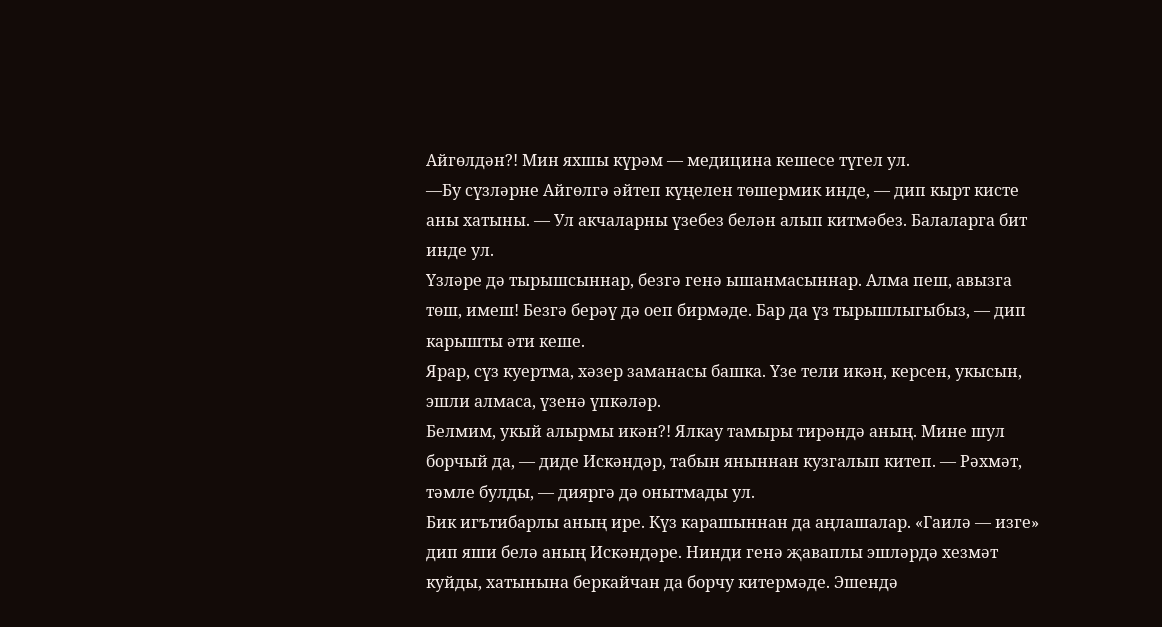Айгөлдән?! Мин яхшы күрәм — медицина кешесе түгел ул.
—Бу сүзләрне Айгөлгә әйтеп күңелен төшермик инде, — дип кырт кисте аны хатыны. — Ул акчаларны үзебез белән алып китмәбез. Балаларга бит инде ул.
Үзләре дә тырышсыннар, безгә генә ышанмасыннар. Алма пеш, авызга төш, имеш! Безгә берәү дә оеп бирмәде. Бар да үз тырышлыгыбыз, — дип карышты әти кеше.
Ярар, сүз куертма, хәзер заманасы башка. Үзе тели икән, керсен, укысын, эшли алмаса, үзенә үпкәләр.
Белмим, укый алырмы икән?! Ялкау тамыры тирәндә аның. Мине шул борчый да, — диде Искәндәр, табын яныннан кузгалып китеп. — Рәхмәт, тәмле булды, — дияргә дә онытмады ул.
Бик игътибарлы аның ире. Күз карашыннан да аңлашалар. «Гаилә — изге» дип яши белә аның Искәндәре. Нинди генә җаваплы эшләрдә хезмәт куйды, хатынына беркайчан да борчу китермәде. Эшендә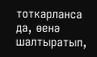тоткарланса да, өенә шалтыратып,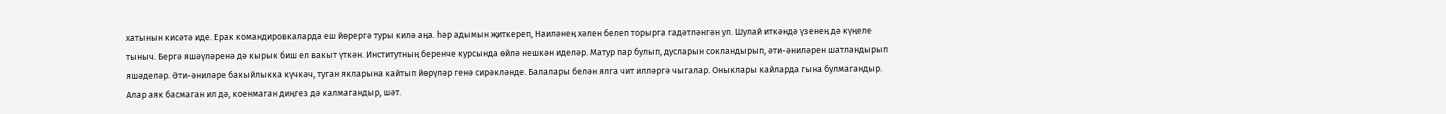хатынын кисәтә иде. Ерак командировкаларда еш йөрергә туры килә аңа. һәр адымын җиткереп, Наиләнең хәлен белеп торырга гадәтләнгән ул. Шулай иткәндә үзенең дә күңеле тыныч. Бергә яшәүләренә дә кырык биш ел вакыт үткән. Институтның беренче курсында өйлә нешкән иделәр. Матур пар булып, дусларын сокландырып, әти-әниләрен шатландырып яшәделәр. Әти-әниләре бакыйлыкка күчкәч, туган якларына кайтып йөрүләр генә сирәкләнде. Балалары белән ялга чит илләргә чыгалар. Оныклары кайларда гына булмагандыр. Алар аяк басмаган ил дә, коенмаган диңгез дә калмагандыр, шәт.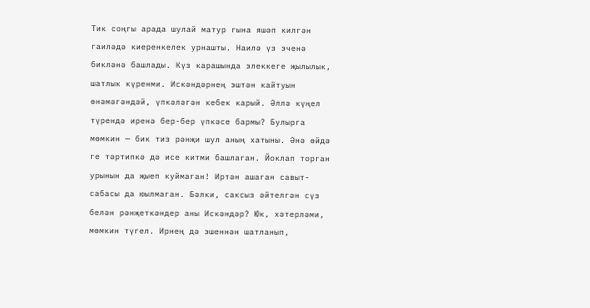Тик соңгы арада шулай матур гына яшәп килгән гаиләдә киеренкелек урнашты. Наилә үз эченә бикләнә башлады. Күз карашында элеккеге җылылык, шатлык күренми. Искәндәрнең эштән кайтуын өнәмәгәндәй, үпкәләгән кебек карый. Әллә күңел түрендә иренә бер-бер үпкәсе бармы? Булырга мөмкин — бик тиз рәнҗи шул аның хатыны. Әнә өйдә ге тәртипкә дә исе китми башлаган. Йоклап торган урынын да җыеп куймаган! Иртән ашаган савыт-сабасы да юылмаган. Бәлки, саксыз әйтелгән сүз белән рәнҗеткәндер аны Искәндәр? Юк, хәтерләми, мөмкин түгел. Ирнең дә эшеннән шатланып,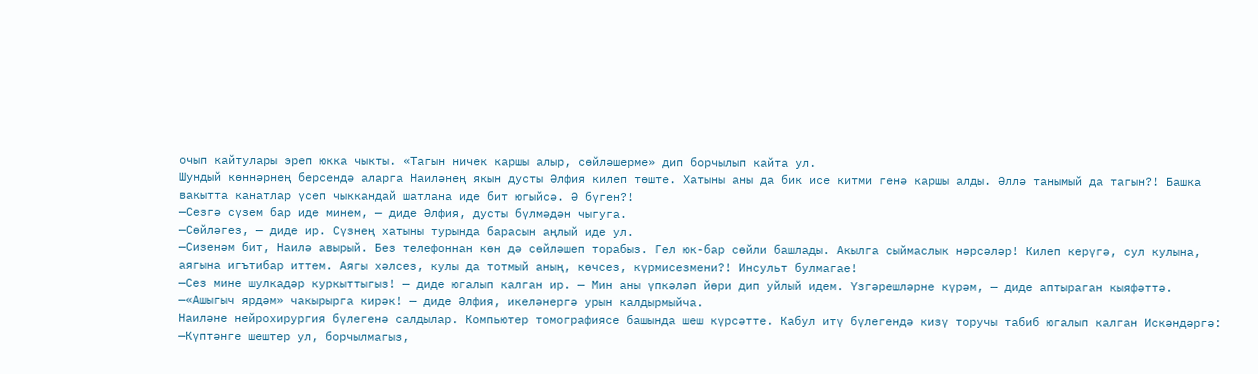очып кайтулары эреп юкка чыкты. «Тагын ничек каршы алыр, сөйләшерме» дип борчылып кайта ул.
Шундый көннәрнең берсендә аларга Наиләнең якын дусты Әлфия килеп төште. Хатыны аны да бик исе китми генә каршы алды. Әллә танымый да тагын?! Башка вакытта канатлар үсеп чыккандай шатлана иде бит югыйсә. Ә бүген?!
—Сезгә сүзем бар иде минем, — диде Әлфия, дусты бүлмәдән чыгуга.
—Сөйләгез, — диде ир. Сүзнең хатыны турында барасын аңлый иде ул.
—Сизенәм бит, Наилә авырый. Без телефоннан көн дә сөйләшеп торабыз. Гел юк-бар сөйли башлады. Акылга сыймаслык нәрсәләр! Килеп керүгә, сул кулына, аягына игътибар иттем. Аягы хәлсез, кулы да тотмый аның, көчсез, күрмисезмени?! Инсульт булмагае!
—Сез мине шулкадәр куркыттыгыз! — диде югалып калган ир. — Мин аны үпкәләп йөри дип уйлый идем. Үзгәрешләрне күрәм, — диде аптыраган кыяфәттә.
—«Ашыгыч ярдәм» чакырырга кирәк! — диде Әлфия, икеләнергә урын калдырмыйча.
Наиләне нейрохирургия бүлегенә салдылар. Компьютер томографиясе башында шеш күрсәтте. Кабул итү бүлегендә кизү торучы табиб югалып калган Искәндәргә:
—Күптәнге шештер ул, борчылмагыз,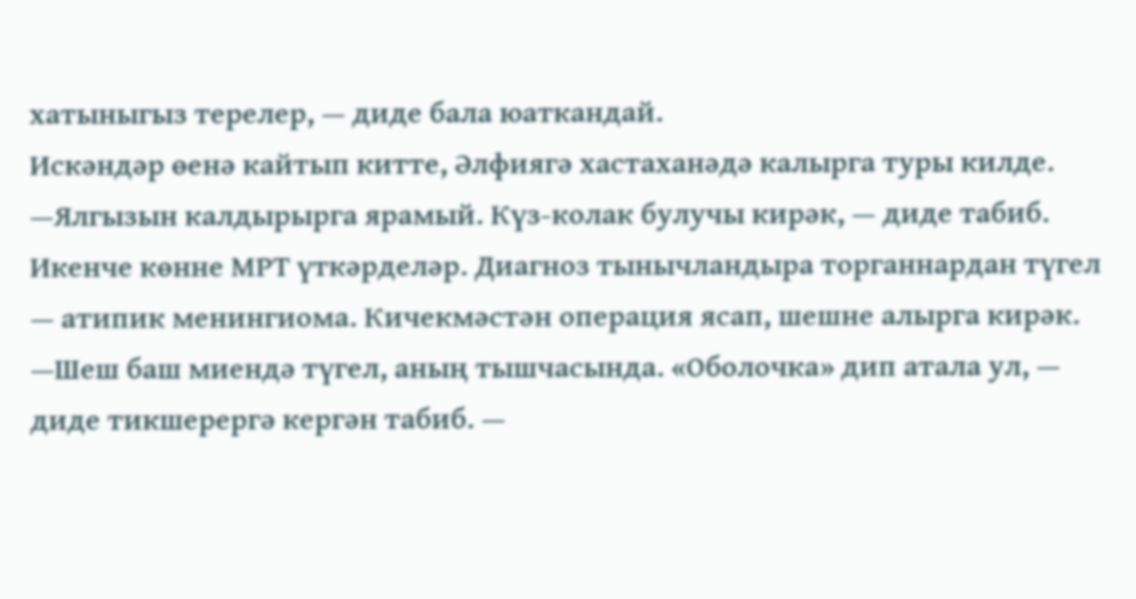хатыныгыз терелер, — диде бала юаткандай.
Искәндәр өенә кайтып китте, Әлфиягә хастаханәдә калырга туры килде.
—Ялгызын калдырырга ярамый. Күз-колак булучы кирәк, — диде табиб.
Икенче көнне МРТ үткәрделәр. Диагноз тынычландыра торганнардан түгел — атипик менингиома. Кичекмәстән операция ясап, шешне алырга кирәк.
—Шеш баш миендә түгел, аның тышчасында. «Оболочка» дип атала ул, — диде тикшерергә кергән табиб. —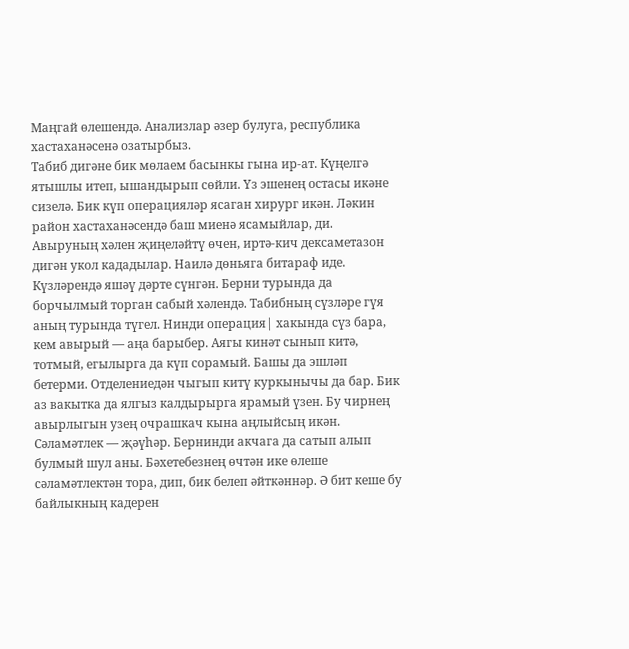Маңгай өлешендә. Анализлар әзер булуга, республика хастаханәсенә озатырбыз.
Табиб дигәне бик мөлаем басынкы гына ир-ат. Күңелгә ятышлы итеп, ышандырып сөйли. Үз эшенең остасы икәне сизелә. Бик күп операцияләр ясаган хирург икән. Ләкин район хастаханәсендә баш миенә ясамыйлар, ди.
Авыруның хәлен җиңеләйтү өчен, иртә-кич дексаметазон дигән укол кададылар. Наилә дөньяга битараф иде. Күзләрендә яшәү дәрте сүнгән. Берни турында да борчылмый торган сабый хәлендә. Табибның сүзләре гүя аның турында түгел. Нинди операция| хакында сүз бара, кем авырый — аңа барыбер. Аягы кинәт сынып китә, тотмый, егылырга да күп сорамый. Башы да эшләп бетерми. Отделениедән чыгып китү куркынычы да бар. Бик аз вакытка да ялгыз калдырырга ярамый үзен. Бу чирнең авырлыгын узең очрашкач кына аңлыйсың икән. Сәламәтлек — җәүһәр. Бернинди акчага да сатып алып булмый шул аны. Бәхетебезнең өчтән ике өлеше сәламәтлектән тора, дип, бик белеп әйткәннәр. Ә бит кеше бу байлыкның кадерен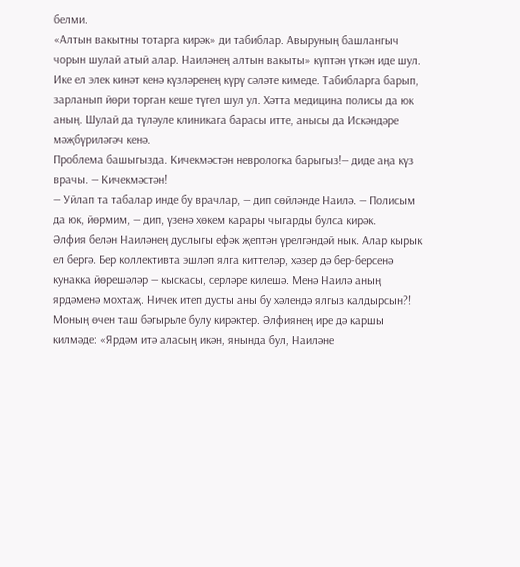белми.
«Алтын вакытны тотарга кирәк» ди табиблар. Авыруның башлангыч чорын шулай атый алар. Наиләнең алтын вакыты» күптән үткән иде шул. Ике ел элек кинәт кенә күзләренең күрү сәләте кимеде. Табибларга барып, зарланып йөри торган кеше түгел шул ул. Хәтта медицина полисы да юк аның. Шулай да түләуле клиникага барасы итте, анысы да Искәндәре мәҗбүриләгәч кенә.
Проблема башыгызда. Кичекмәстән неврологка барыгыз!— диде аңа күз врачы. — Кичекмәстән!
— Уйлап та табалар инде бу врачлар, — дип сөйләнде Наилә. — Полисым да юк, йөрмим, — дип, үзенә хөкем карары чыгарды булса кирәк.
Әлфия белән Наиләнең дуслыгы ефәк җептән үрелгәндәй нык. Алар кырык ел бергә. Бер коллективта эшләп ялга киттеләр, хәзер дә бер-берсенә кунакка йөрешәләр — кыскасы, серләре килешә. Менә Наилә аның ярдәменә мохтаҗ. Ничек итеп дусты аны бу хәлендә ялгыз калдырсын?! Моның өчен таш бәгырьле булу кирәктер. Әлфиянең ире дә каршы килмәде: «Ярдәм итә аласың икән, янында бул, Наиләне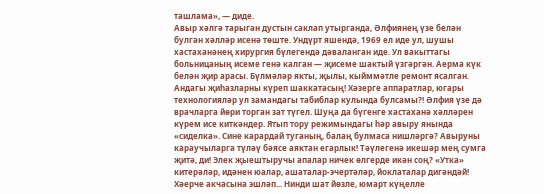ташлама», — диде.
Авыр хәлгә тарыган дустын саклап утырганда, Әлфиянең үзе белән булган хәлләр исенә төште. Ундүрт яшендә, 1969 ел иде ул, шушы хастаханәнең хирургия бүлегендә дәваланган иде. Ул вакыттагы больницаның исеме генә калган — җисеме шактый үзгәргән. Аерма күк белән җир арасы. Бүлмәләр якты, җылы, кыйммәтле ремонт ясалган. Андагы җиһазларны күреп шаккатасың! Хәзерге аппаратлар, югары технологияләр ул замандагы табиблар кулында булсамы?! Әлфия үзе дә врачларга йөри торган зат түгел. Шуңа да бүгенге хастаханә хәлләрен күрем исе киткәндер. Ятып тору режимындагы һәр авыру янында «сиделка». Сине карардай туганың, балаң булмаса нишләргә? Авыруны караучыларга түләү бәясе аяктан егарлык! Тәүлегенә икешәр мең сумга җитә, ди! Элек җыештыручы апалар ничек өлгерде икән соң? «Утка» китерәләр, идәнен юалар, ашаталар-эчертәләр, йоклаталар дигәндәй! Хәерче акчасына эшләп... Нинди шат йөзле, юмарт күңелле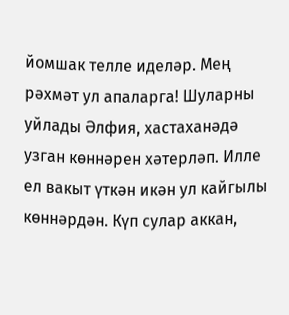йомшак телле иделәр. Мең рәхмәт ул апаларга! Шуларны уйлады Әлфия, хастаханәдә узган көннәрен хәтерләп. Илле ел вакыт үткән икән ул кайгылы көннәрдән. Күп сулар аккан,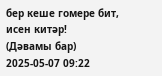бер кеше гомере бит, исен китәр!
(Дәвамы бар)
2025-05-07 09:22